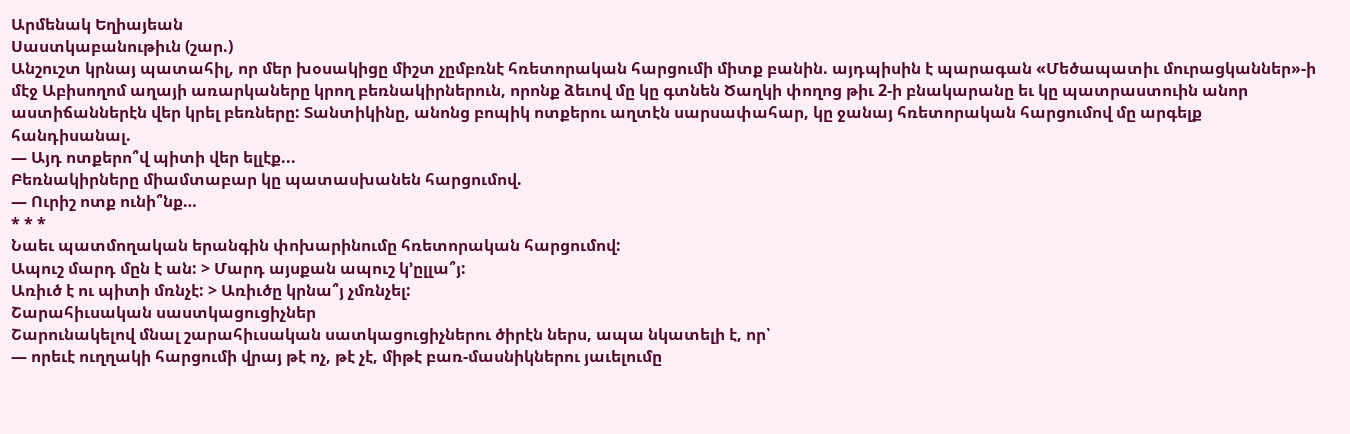Արմենակ Եղիայեան
Սաստկաբանութիւն (շար.)
Անշուշտ կրնայ պատահիլ, որ մեր խօսակիցը միշտ չըմբռնէ հռետորական հարցումի միտք բանին. այդպիսին է պարագան «Մեծապատիւ մուրացկաններ»-ի մէջ Աբիսողոմ աղայի առարկաները կրող բեռնակիրներուն, որոնք ձեւով մը կը գտնեն Ծաղկի փողոց թիւ 2-ի բնակարանը եւ կը պատրաստուին անոր աստիճաններէն վեր կրել բեռները: Տանտիկինը, անոնց բոպիկ ոտքերու աղտէն սարսափահար, կը ջանայ հռետորական հարցումով մը արգելք հանդիսանալ.
— Այդ ոտքերո՞վ պիտի վեր ելլէք...
Բեռնակիրները միամտաբար կը պատասխանեն հարցումով.
— Ուրիշ ոտք ունի՞նք…
* * *
Նաեւ պատմողական երանգին փոխարինումը հռետորական հարցումով:
Ապուշ մարդ մըն է ան: > Մարդ այսքան ապուշ կ’ըլլա՞յ:
Առիւծ է ու պիտի մռնչէ: > Առիւծը կրնա՞յ չմռնչել:
Շարահիւսական սաստկացուցիչներ
Շարունակելով մնալ շարահիւսական սատկացուցիչներու ծիրէն ներս, ապա նկատելի է, որ՝
— որեւէ ուղղակի հարցումի վրայ թէ ոչ, թէ չէ, միթէ բառ-մասնիկներու յաւելումը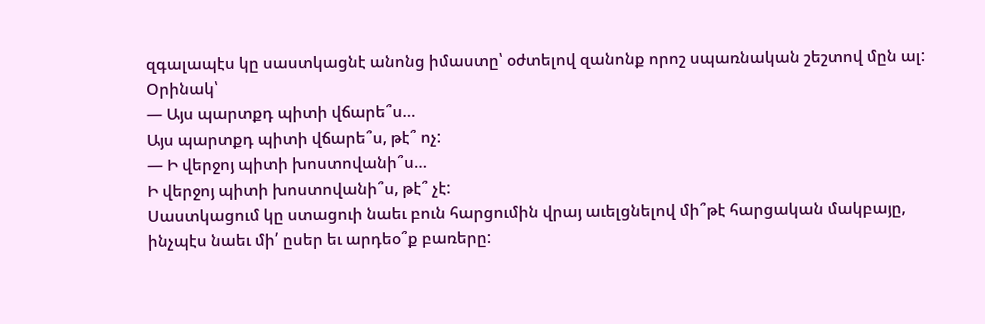զգալապէս կը սաստկացնէ անոնց իմաստը՝ օժտելով զանոնք որոշ սպառնական շեշտով մըն ալ:
Օրինակ՝
— Այս պարտքդ պիտի վճարե՞ս…
Այս պարտքդ պիտի վճարե՞ս, թէ՞ ոչ:
— Ի վերջոյ պիտի խոստովանի՞ս…
Ի վերջոյ պիտի խոստովանի՞ս, թէ՞ չէ:
Սաստկացում կը ստացուի նաեւ բուն հարցումին վրայ աւելցնելով մի՞թէ հարցական մակբայը, ինչպէս նաեւ մի՛ ըսեր եւ արդեօ՞ք բառերը: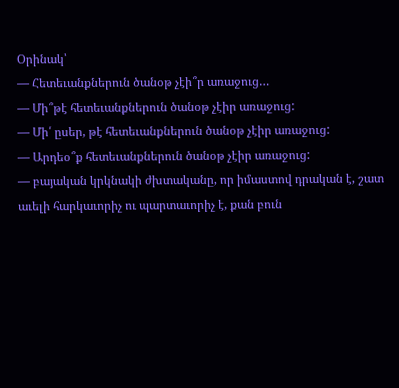Օրինակ՝
— Հետեւանքներուն ծանօթ չէի՞ր առաջուց…
— Մի՞թէ հետեւանքներուն ծանօթ չէիր առաջուց:
— Մի՛ ըսեր, թէ հետեւանքներուն ծանօթ չէիր առաջուց:
— Արդեօ՞ք հետեւանքներուն ծանօթ չէիր առաջուց:
— բայական կրկնակի ժխտականը, որ իմաստով դրական է, շատ աւելի հարկաւորիչ ու պարտաւորիչ է, քան բուն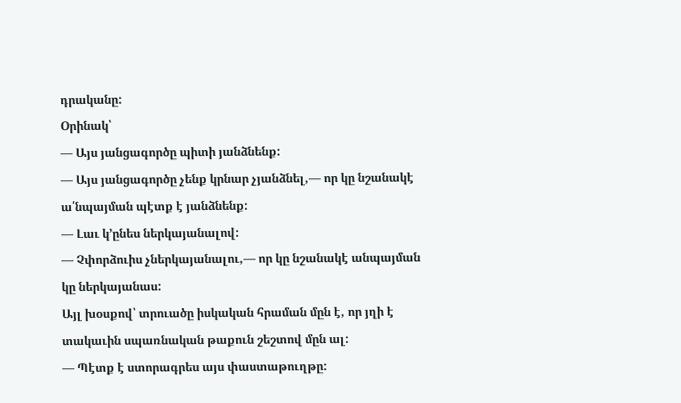դրականը:
Օրինակ՝
— Այս յանցագործը պիտի յանձնենք:
— Այս յանցագործը չենք կրնար չյանձնել,— որ կը նշանակէ ա՛նպայման պէտք է յանձնենք:
— Լաւ կ’ընես ներկայանալով:
— Չփորձուիս չներկայանալու,— որ կը նշանակէ անպայման կը ներկայանաս:
Այլ խօսքով՝ տրուածը իսկական հրաման մըն է, որ յղի է տակաւին սպառնական թաքուն շեշտով մըն ալ:
— Պէտք է ստորագրես այս փաստաթուղթը: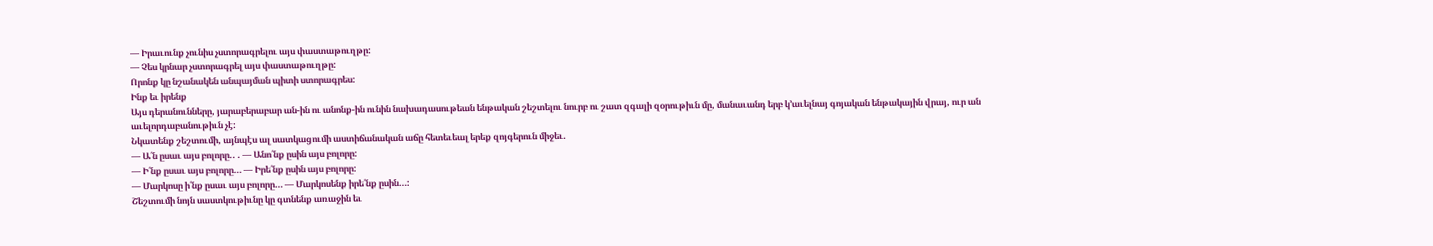— Իրաւունք չունիս չստորագրելու այս փաստաթուղթը:
— Չես կրնար չստորագրել այս փաստաթուղթը:
Որոնք կը նշանակեն անպայման պիտի ստորագրես:
Ինք եւ իրենք
Այս դերանունները, յարաբերաբար ան-ին ու անոնք-ին ունին նախադասութեան ենթական շեշտելու նուրբ ու շատ զգալի զօրութիւն մը, մանաւանդ երբ կ’աւելնայ գոյական ենթակային վրայ, ուր ան աւելորդաբանութիւն չէ:
Նկատենք շեշտումի, այնպէս ալ սատկացումի աստիճանական աճը հետեւեալ երեք զոյգերուն միջեւ.
— Ա՛ն ըսաւ այս բոլորը.. . — Անո՛նք ըսին այս բոլորը:
— Ի՛նք ըսաւ այս բոլորը… — Իրե՛նք ըսին այս բոլորը:
— Մարկոսը ի՛նք ըսաւ այս բոլորը… — Մարկոսենք իրե՛նք ըսին…:
Շեշտումի նոյն սաստկութիւնը կը գտնենք առաջին եւ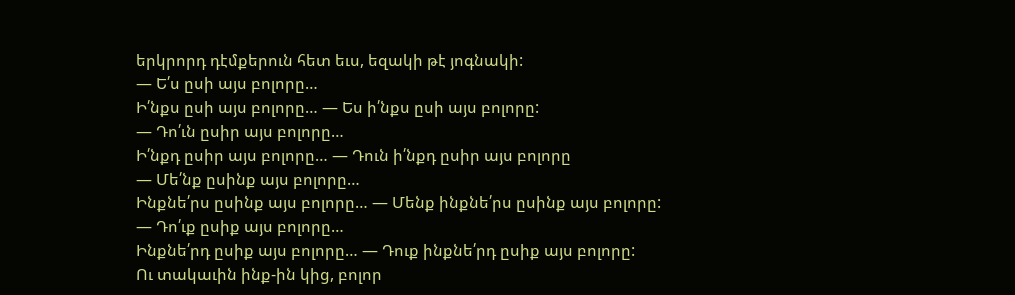երկրորդ դէմքերուն հետ եւս, եզակի թէ յոգնակի:
— Ե՛ս ըսի այս բոլորը…
Ի՛նքս ըսի այս բոլորը… — Ես ի՛նքս ըսի այս բոլորը:
— Դո՛ւն ըսիր այս բոլորը…
Ի՛նքդ ըսիր այս բոլորը… — Դուն ի՛նքդ ըսիր այս բոլորը
— Մե՛նք ըսինք այս բոլորը…
Ինքնե՛րս ըսինք այս բոլորը… — Մենք ինքնե՛րս ըսինք այս բոլորը:
— Դո՛ւք ըսիք այս բոլորը…
Ինքնե՛րդ ըսիք այս բոլորը… — Դուք ինքնե՛րդ ըսիք այս բոլորը:
Ու տակաւին ինք-ին կից, բոլոր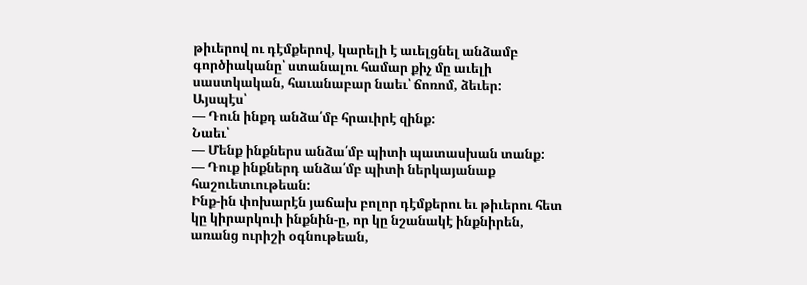թիւերով ու դէմքերով, կարելի է աւելցնել անձամբ գործիականը՝ ստանալու համար քիչ մը աւելի սաստկական, հաւանաբար նաեւ՝ ճոռոմ, ձեւեր:
Այսպէս՝
— Դուն ինքդ անձա՛մբ հրաւիրէ զինք:
Նաեւ՝
— Մենք ինքներս անձա՛մբ պիտի պատասխան տանք:
— Դուք ինքներդ անձա՛մբ պիտի ներկայանաք հաշուետւութեան:
Ինք-ին փոխարէն յաճախ բոլոր դէմքերու եւ թիւերու հետ կը կիրարկուի ինքնին-ը, որ կը նշանակէ ինքնիրեն, առանց ուրիշի օգնութեան,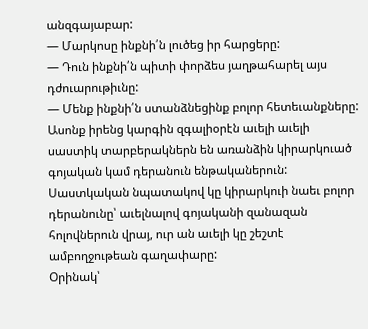անզգայաբար:
— Մարկոսը ինքնի՛ն լուծեց իր հարցերը:
— Դուն ինքնի՛ն պիտի փորձես յաղթահարել այս դժուարութիւնը:
— Մենք ինքնի՛ն ստանձնեցինք բոլոր հետեւանքները:
Ասոնք իրենց կարգին զգալիօրէն աւելի աւելի սաստիկ տարբերակներն են առանձին կիրարկուած գոյական կամ դերանուն ենթականերուն:
Սաստկական նպատակով կը կիրարկուի նաեւ բոլոր դերանունը՝ աւելնալով գոյականի զանազան հոլովներուն վրայ, ուր ան աւելի կը շեշտէ ամբողջութեան գաղափարը:
Օրինակ՝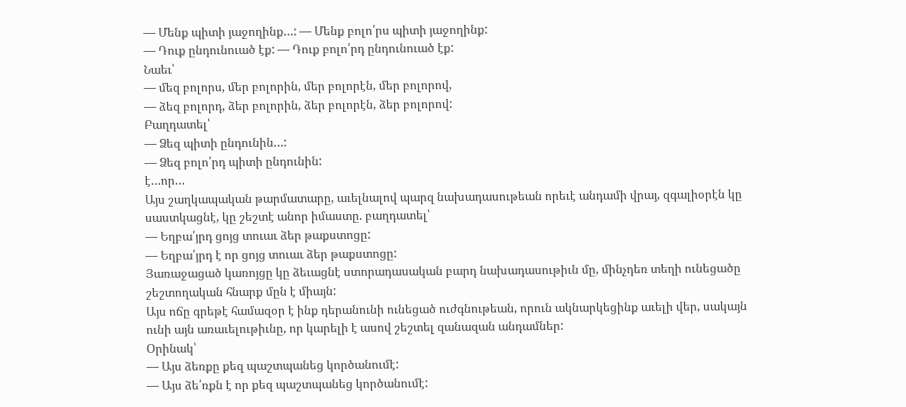— Մենք պիտի յաջողինք…: — Մենք բոլո՛րս պիտի յաջողինք:
— Դուք ընդունուած էք: — Դուք բոլո՛րդ ընդունուած էք:
Նաեւ՝
— մեզ բոլորս, մեր բոլորին, մեր բոլորէն, մեր բոլորով,
— ձեզ բոլորդ, ձեր բոլորին, ձեր բոլորէն, ձեր բոլորով:
Բաղդատել՝
— Ձեզ պիտի ընդունին…:
— Ձեզ բոլո՛րդ պիտի ընդունին:
է…որ…
Այս շաղկապական թարմատարը, աւելնալով պարզ նախադասութեան որեւէ անդամի վրայ, զգալիօրէն կը սաստկացնէ, կը շեշտէ անոր իմաստը. բաղդատել՝
— Եղբա՛յրդ ցոյց տուաւ ձեր թաքստոցը:
— Եղբա՛յրդ է որ ցոյց տուաւ ձեր թաքստոցը:
Յառաջացած կառոյցը կը ձեւացնէ ստորադասական բարդ նախադասութիւն մը, մինչդեռ տեղի ունեցածը շեշտողական հնարք մըն է միայն:
Այս ոճը գրեթէ համազօր է ինք դերանունի ունեցած ուժգնութեան, որուն ակնարկեցինք աւելի վեր, սակայն ունի այն առաւելութիւնը, որ կարելի է ասով շեշտել զանազան անդամներ:
Օրինակ՝
— Այս ձեռքը քեզ պաշտպանեց կործանումէ:
— Այս ձե՛ռքն է որ քեզ պաշտպանեց կործանումէ: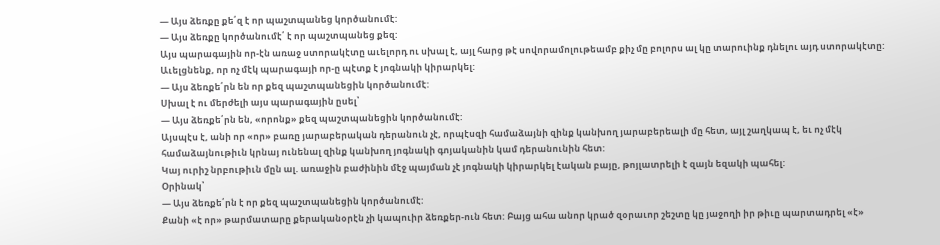— Այս ձեռքը քե՛զ է որ պաշտպանեց կործանումէ:
— Այս ձեռքը կործանումէ՛ է որ պաշտպանեց քեզ:
Այս պարագային որ-էն առաջ ստորակէտը աւելորդ ու սխալ է, այլ հարց թէ սովորամոլութեամբ քիչ մը բոլորս ալ կը տարուինք դնելու այդ ստորակէտը:
Աւելցնենք, որ ոչ մէկ պարագայի որ-ը պէտք է յոգնակի կիրարկել:
— Այս ձեռքե՛րն են որ քեզ պաշտպանեցին կործանումէ:
Սխալ է ու մերժելի այս պարագային ըսել՝
— Այս ձեռքե՛րն են, «որոնք» քեզ պաշտպանեցին կործանումէ:
Այսպէս է, անի որ «որ» բառը յարաբերական դերանուն չէ, որպէսզի համաձայնի զինք կանխող յարաբերեալի մը հետ, այլ շաղկապ է, եւ ոչ մէկ համաձայնութիւն կրնայ ունենալ զինք կանխող յոգնակի գոյականին կամ դերանունին հետ:
Կայ ուրիշ նրբութիւն մըն ալ. առաջին բաժինին մէջ պայման չէ յոգնակի կիրարկել էական բայը, թոյլատրելի է զայն եզակի պահել:
Օրինակ՝
— Այս ձեռքե՛րն է որ քեզ պաշտպանեցին կործանումէ:
Քանի «է որ» թարմատարը քերականօրէն չի կապուիր ձեռքեր-ուն հետ: Բայց ահա անոր կրած զօրաւոր շեշտը կը յաջողի իր թիւը պարտադրել «է»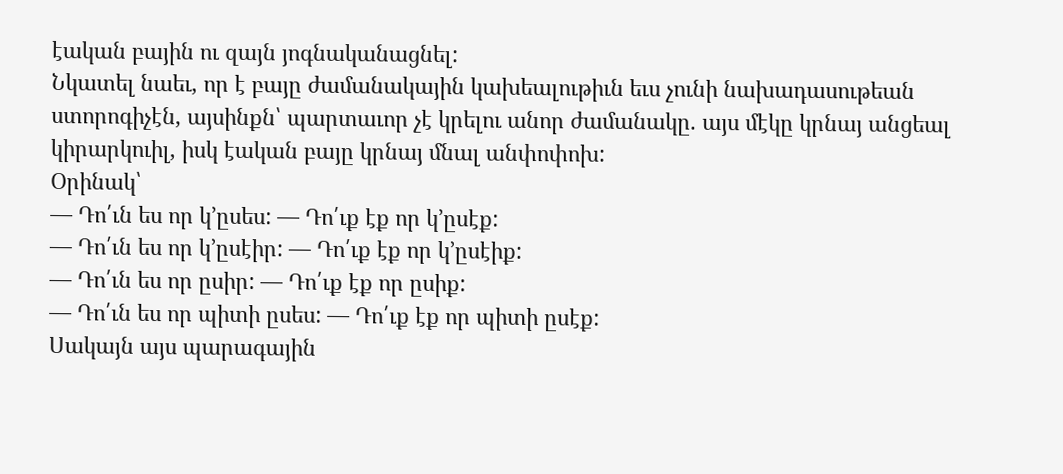էական բային ու զայն յոգնականացնել:
Նկատել նաեւ, որ է բայը ժամանակային կախեալութիւն եւս չունի նախադասութեան ստորոգիչէն, այսինքն՝ պարտաւոր չէ կրելու անոր ժամանակը. այս մէկը կրնայ անցեալ կիրարկուիլ, իսկ էական բայը կրնայ մնալ անփոփոխ:
Օրինակ՝
— Դո՛ւն ես որ կ’ըսես: — Դո՛ւք էք որ կ’ըսէք:
— Դո՛ւն ես որ կ’ըսէիր: — Դո՛ւք էք որ կ’ըսէիք:
— Դո՛ւն ես որ ըսիր: — Դո՛ւք էք որ ըսիք:
— Դո՛ւն ես որ պիտի ըսես: — Դո՛ւք էք որ պիտի ըսէք:
Սակայն այս պարագային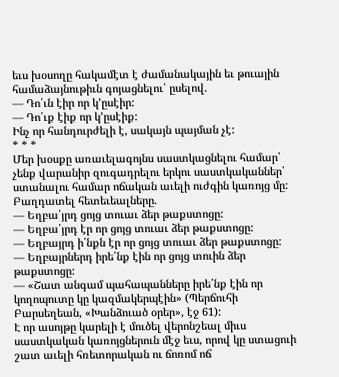եւս խօսողը հակամէտ է ժամանակային եւ թուային համաձայնութիւն գոյացնելու՝ ըսելով.
— Դո՛ւն էիր որ կ’ըսէիր:
— Դո՛ւք էիք որ կ’ըսէիք:
Ինչ որ հանդուրժելի է, սակայն պայման չէ:
* * *
Մեր խօսքը առաւելագոյնս սաստկացնելու համար՝ չենք վարանիր զուգադրելու երկու սաստկականներ՝ ստանալու համար ոճական աւելի ուժգին կառոյց մը:
Բաղդատել հետեւեալները.
— Եղբա՛յրդ ցոյց տուաւ ձեր թաքստոցը:
— Եղբա՛յրդ էր որ ցոյց տուաւ ձեր թաքստոցը:
— Եղբայրդ ի՛նքն էր որ ցոյց տուաւ ձեր թաքստոցը:
— Եղբայրներդ իրե՛նք էին որ ցոյց տուին ձեր թաքստոցը:
— «Շատ անգամ պահապանները իրե՛նք էին որ կողոպուտը կը կազմակերպէին» (Պերճուհի Բարսեղեան, «Խանձուած օրեր», էջ 61):
Է որ ասոյթը կարելի է մուծել վերոնշեալ միւս սաստկական կառոյցներուն մէջ եւս, որով կը ստացուի շատ աւելի հռետորական ու ճոռոմ ոճ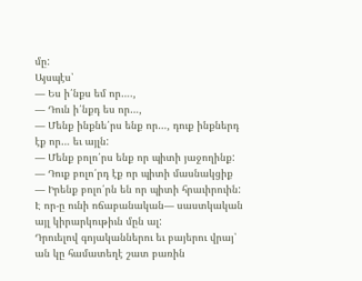մը:
Այսպէս՝
— Ես ի՛նքս եմ որ….,
— Դուն ի՛նքդ ես որ…,
— Մենք ինքնե՛րս ենք որ…, դուք ինքներդ էք որ… եւ այլն:
— Մենք բոլո՛րս ենք որ պիտի յաջողինք:
— Դուք բոլո՛րդ էք որ պիտի մասնակցիք
— Իրենք բոլո՛րն են որ պիտի հրաւիրուին:
Է որ-ը ունի ոճաբանական— սաստկական այլ կիրարկութիւն մըն ալ:
Դրուելով գոյականներու եւ բայերու վրայ՝ ան կը համատեղէ շատ բառին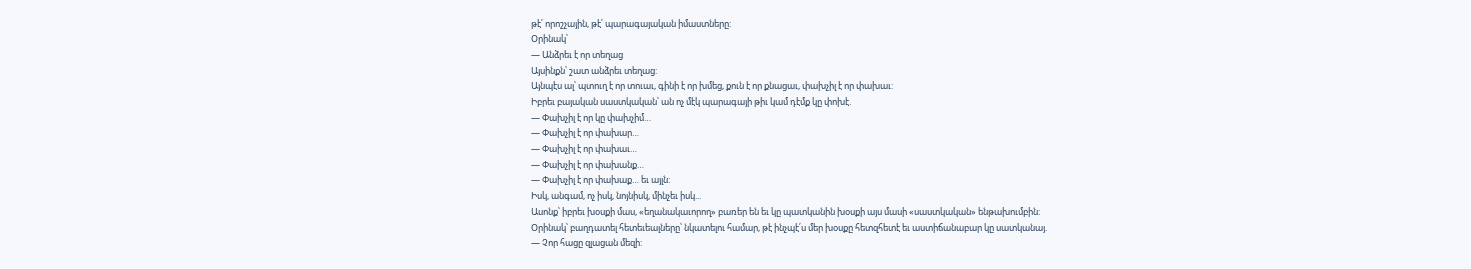թէ՛ որոշչային, թէ՛ պարագայական իմաստները:
Օրինակ՝
— Անձրեւ է որ տեղաց
Այսինքն՝ շատ անձրեւ տեղաց:
Այնպէս ալ՝ պտուղ է որ տուաւ, գինի է որ խմեց, քուն է որ քնացաւ, փախչիլ է որ փախաւ:
Իբրեւ բայական սաստկական՝ ան ոչ մէկ պարագայի թիւ կամ դէմք կը փոխէ.
— Փախչիլ է որ կը փախչիմ…
— Փախչիլ է որ փախար…
— Փախչիլ է որ փախաւ…
— Փախչիլ է որ փախանք…
— Փախչիլ է որ փախաք… եւ այլն:
Իսկ, անգամ, ոչ իսկ, նոյնիսկ, մինչեւ իսկ...
Ասոնք՝ իբրեւ խօսքի մաս, «եղանակաւորող» բառեր են եւ կը պատկանին խօսքի այս մասի «սաստկական» ենթախումբին:
Օրինակ՝ բաղդատել հետեւեալները՝ նկատելու համար, թէ ինչպէ՛ս մեր խօսքը հետզհետէ եւ աստիճանաբար կը սատկանայ.
— Չոր հացը զլացան մեզի: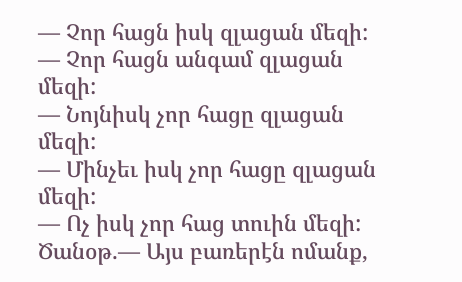— Չոր հացն իսկ զլացան մեզի:
— Չոր հացն անգամ զլացան մեզի:
— Նոյնիսկ չոր հացը զլացան մեզի:
— Մինչեւ իսկ չոր հացը զլացան մեզի:
— Ոչ իսկ չոր հաց տուին մեզի:
Ծանօթ.— Այս բառերէն ոմանք,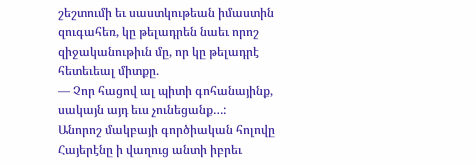շեշտումի եւ սաստկութեան իմաստին զուգահեռ, կը թելադրեն նաեւ որոշ զիջականութիւն մը, որ կը թելադրէ հետեւեալ միտքը.
— Չոր հացով ալ պիտի գոհանայինք, սակայն այդ եւս չունեցանք…:
Անորոշ մակբայի գործիական հոլովը
Հայերէնը ի վաղուց անտի իբրեւ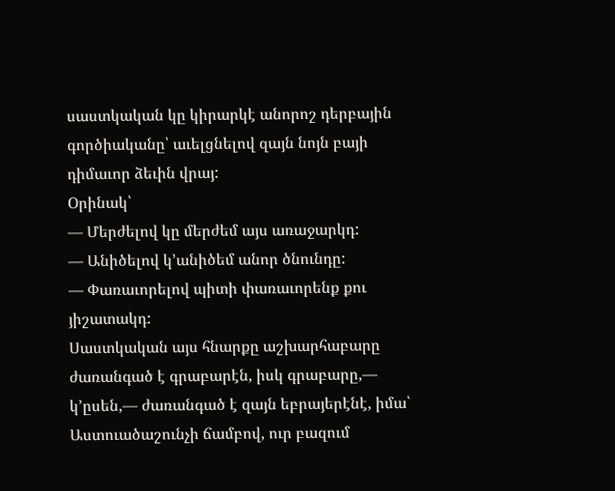սաստկական կը կիրարկէ անորոշ դերբային գործիականը՝ աւելցնելով զայն նոյն բայի դիմաւոր ձեւին վրայ:
Օրինակ՝
— Մերժելով կը մերժեմ այս առաջարկդ:
— Անիծելով կ’անիծեմ անոր ծնունդը:
— Փառաւորելով պիտի փառաւորենք քու յիշատակդ:
Սաստկական այս հնարքը աշխարհաբարը ժառանգած է գրաբարէն, իսկ գրաբարը,— կ’ըսեն,— ժառանգած է զայն եբրայերէնէ, իմա՝ Աստուածաշունչի ճամբով, ուր բազում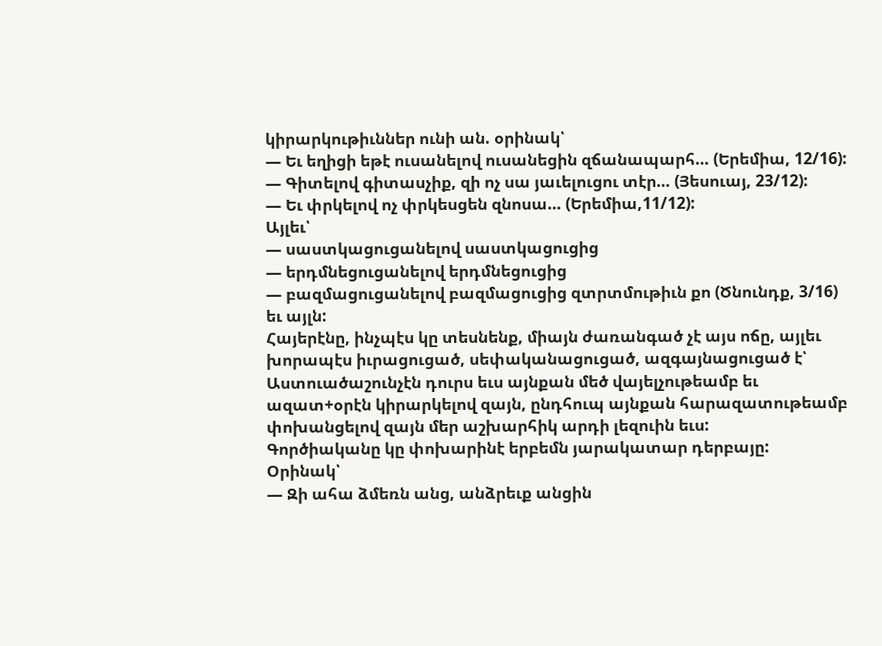կիրարկութիւններ ունի ան. օրինակ՝
— Եւ եղիցի եթէ ուսանելով ուսանեցին զճանապարհ… (Երեմիա, 12/16):
— Գիտելով գիտասչիք, զի ոչ սա յաւելուցու տէր… (Յեսուայ, 23/12):
— Եւ փրկելով ոչ փրկեսցեն զնոսա… (Երեմիա,11/12):
Այլեւ՝
— սաստկացուցանելով սաստկացուցից
— երդմնեցուցանելով երդմնեցուցից
— բազմացուցանելով բազմացուցից զտրտմութիւն քո (Ծնունդք, 3/16) եւ այլն:
Հայերէնը, ինչպէս կը տեսնենք, միայն ժառանգած չէ այս ոճը, այլեւ խորապէս իւրացուցած, սեփականացուցած, ազգայնացուցած է՝ Աստուածաշունչէն դուրս եւս այնքան մեծ վայելչութեամբ եւ ազատ+օրէն կիրարկելով զայն, ընդհուպ այնքան հարազատութեամբ փոխանցելով զայն մեր աշխարհիկ արդի լեզուին եւս:
Գործիականը կը փոխարինէ երբեմն յարակատար դերբայը:
Օրինակ՝
— Զի ահա ձմեռն անց, անձրեւք անցին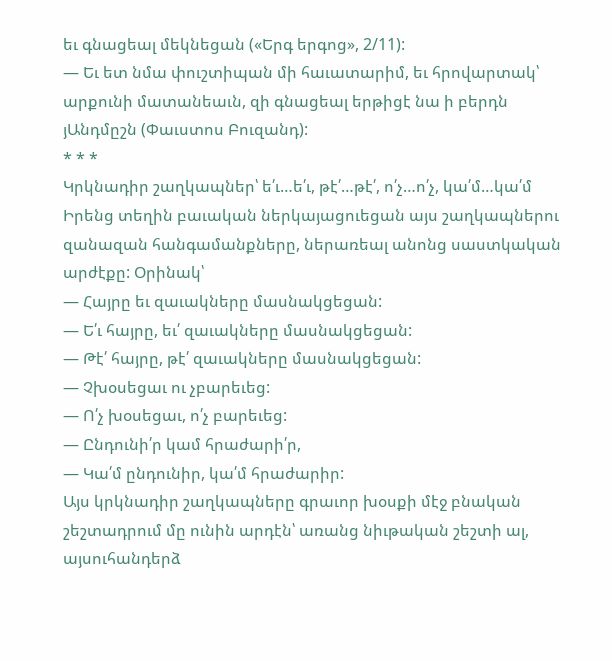եւ գնացեալ մեկնեցան («Երգ երգոց», 2/11):
— Եւ ետ նմա փուշտիպան մի հաւատարիմ, եւ հրովարտակ՝ արքունի մատանեաւն, զի գնացեալ երթիցէ նա ի բերդն յԱնդմըշն (Փաւստոս Բուզանդ):
* * *
Կրկնադիր շաղկապներ՝ ե՛ւ…ե՛ւ, թէ՛…թէ՛, ո՛չ…ո՛չ, կա՛մ…կա՛մ
Իրենց տեղին բաւական ներկայացուեցան այս շաղկապներու զանազան հանգամանքները, ներառեալ անոնց սաստկական արժէքը: Օրինակ՝
— Հայրը եւ զաւակները մասնակցեցան:
— Ե՛ւ հայրը, եւ՛ զաւակները մասնակցեցան:
— Թէ՛ հայրը, թէ՛ զաւակները մասնակցեցան:
— Չխօսեցաւ ու չբարեւեց:
— Ո՛չ խօսեցաւ, ո՛չ բարեւեց:
— Ընդունի՛ր կամ հրաժարի՛ր,
— Կա՛մ ընդունիր, կա՛մ հրաժարիր:
Այս կրկնադիր շաղկապները գրաւոր խօսքի մէջ բնական շեշտադրում մը ունին արդէն՝ առանց նիւթական շեշտի ալ, այսուհանդերձ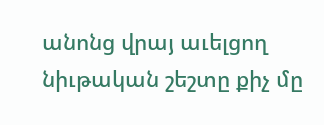անոնց վրայ աւելցող նիւթական շեշտը քիչ մը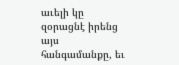աւելի կը զօրացնէ իրենց այս հանգամանքը, եւ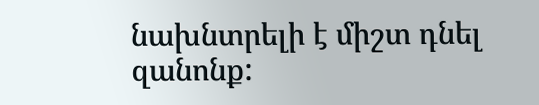նախնտրելի է միշտ դնել զանոնք: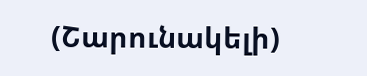(Շարունակելի)